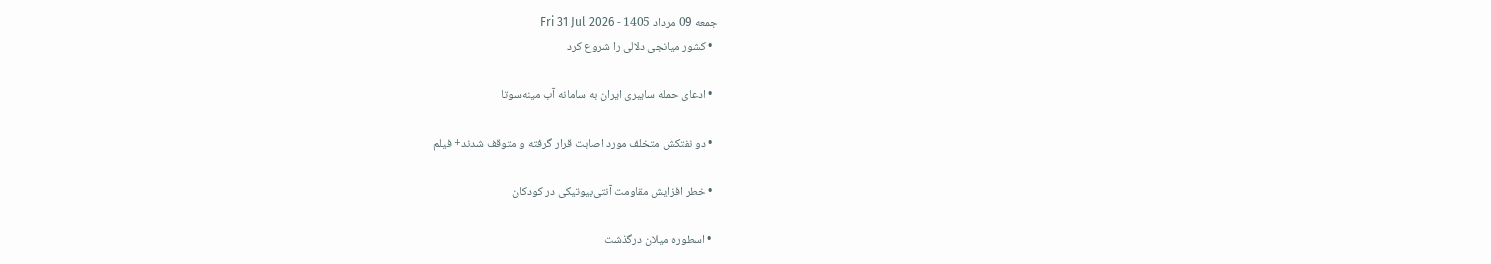جمعه 09 مرداد 1405 - Fri 31 Jul 2026
  • کشور میانجی دلالی را شروع کرد

  • ادعای حمله سایبری ایران به سامانه آب مینه‌سوتا

  • دو نفتکش متخلف مورد اصابت قرار گرفته و متوقف شدند+ فیلم

  • خطر افزایش مقاومت آنتی‌بیوتیکی در کودکان

  • اسطوره میلان درگذشت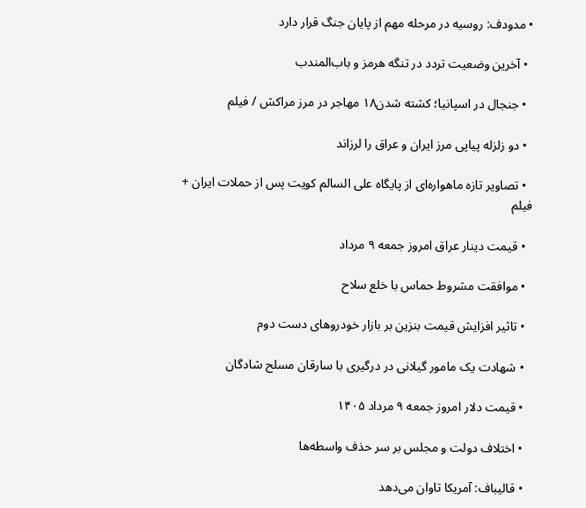• مدودف: روسیه در مرحله مهم از پایان جنگ قرار دارد

  • آخرین وضعیت تردد در تنگه‌ هرمز و باب‌المندب

  • جنجال در اسپانیا؛ کشته شدن۱۸ مهاجر در مرز مراکش / فیلم

  • دو زلزله پیاپی مرز ایران و عراق را لرزاند

  • تصاویر تازه ماهواره‌ای از پایگاه علی السالم کویت پس از حملات ایران + فیلم

  • قیمت دینار عراق امروز جمعه ۹ مرداد

  • موافقت مشروط حماس با خلع سلاح

  • تاثیر افزایش قیمت بنزین بر بازار خودروهای دست دوم

  • شهادت یک مامور گیلانی در درگیری با سارقان مسلح شادگان

  • قیمت دلار امروز جمعه ۹ مرداد ۱۴۰۵

  • اختلاف دولت و مجلس بر سر حذف واسطه‌ها

  • قالیباف: آمریکا تاوان می‌دهد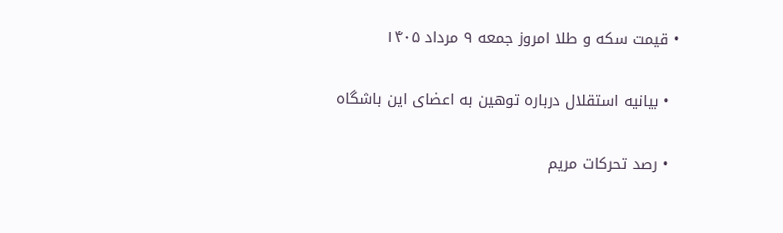• قیمت سکه و طلا امروز جمعه ۹ مرداد ۱۴۰۵

  • بیانیه استقلال درباره توهین به اعضای این باشگاه

  • رصد تحرکات مریم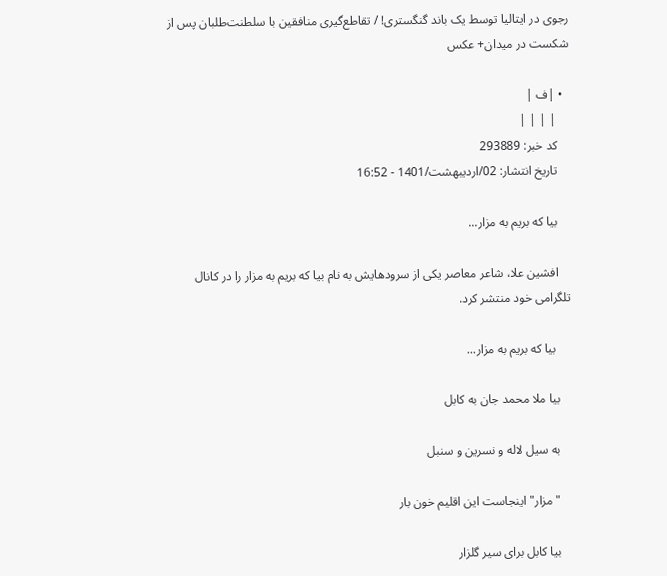رجوی در ایتالیا توسط یک باند گنگستری! / تقاطع‌گیری منافقین با سلطنت‌طلبان پس از شکست در میدان+ عکس

  • |ف |
    | | | |
    کد خبر: 293889
    تاریخ انتشار: 02/ارديبهشت/1401 - 16:52

    بیا که بریم به مزار...

    افشین علا، شاعر معاصر یکی از سرودهایش به نام بیا که بریم به مزار را در کانال تلگرامی خود منتشر کرد.

     بیا که بریم به مزار...

    بیا ملا محمد جان به کابل

    به سیل لاله و نسرین و سنبل

    "مزار" اینجاست این اقلیم خون بار

    بیا کابل برای سیر گلزار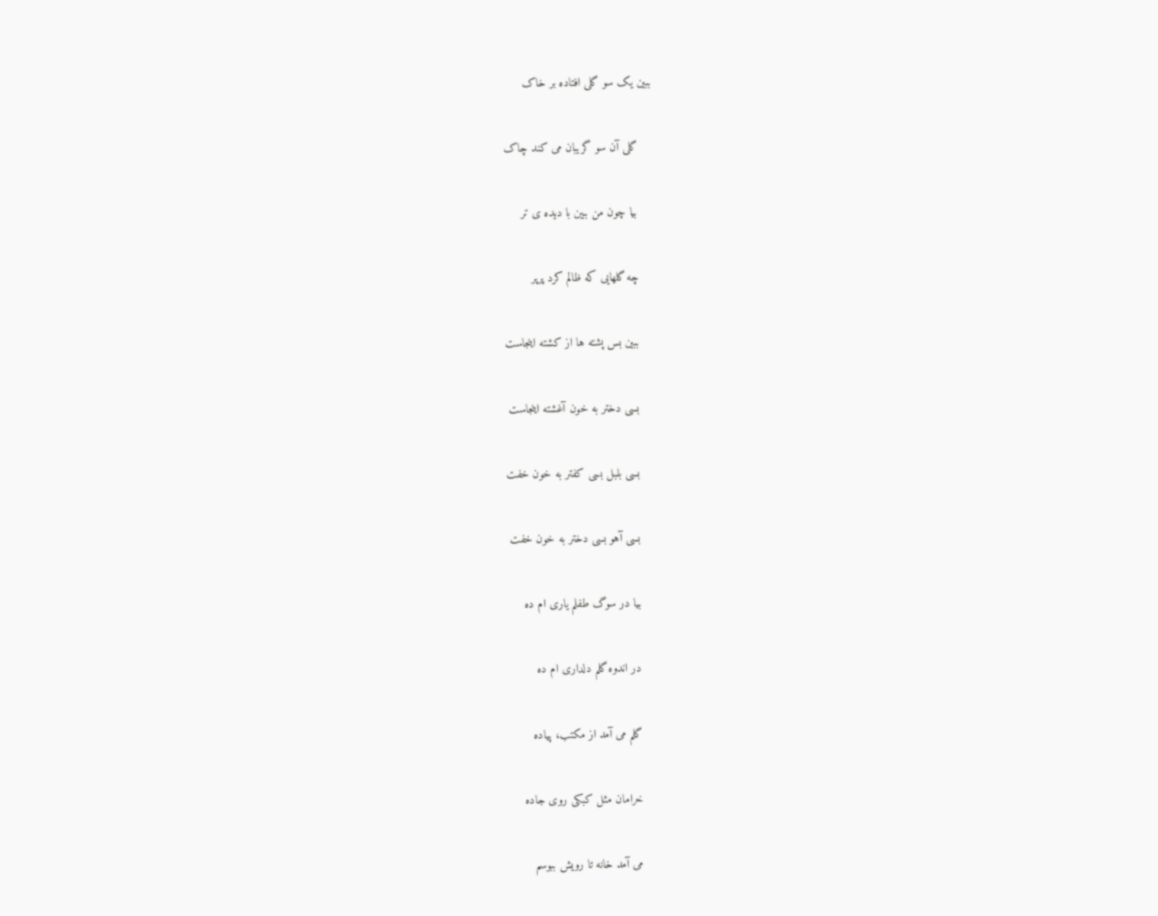ببین یک سو گلی افتاده بر خاک

    گلی آن سو گریبان می کند چاک

    بیا چون من ببین با دیده ی تر

    چه گلهایی که ظالم کرد پرپر

    ببین بس پشته ها از کشته اینجاست

    بسی دختر به خون آغشته اینجاست

    بسی بلبل بسی کفتر به خون خفت

    بسی آهو بسی دختر به خون خفت

    بیا در سوگ طفلم یاری ام ده

    در اندوه گلم دلداری ام ده

    گلم می آمد از مکتب، پیاده

    خرامان مثل کبکی روی جاده

    می آمد خانه تا رویش ببوسم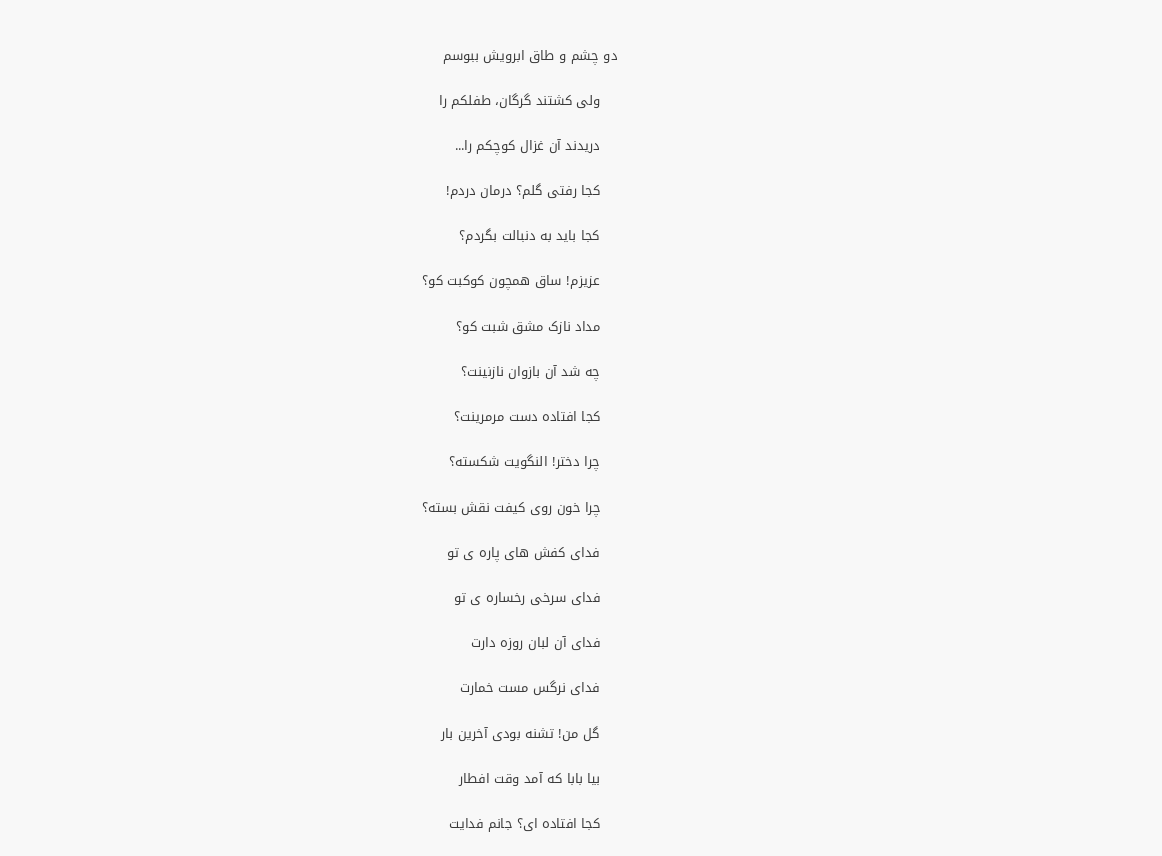دو چشم و طاق ابرویش ببوسم

    ولی کشتند گرگان، طفلکم را

    دریدند آن غزال کوچکم را...

    کجا رفتی گلم؟ درمان دردم!

    کجا باید به دنبالت بگردم؟

    عزیزم! ساق همچون کوکبت کو؟

    مداد نازک مشق شبت کو؟

    چه شد آن بازوان نازنینت؟

    کجا افتاده دست مرمرینت؟

    چرا دختر! النگویت شکسته؟

    چرا خون روی کیفت نقش بسته؟

    فدای کفش های پاره ی تو

    فدای سرخی رخساره ی تو

    فدای آن لبان روزه دارت

    فدای نرگس مست خمارت

    گل من! تشنه بودی آخرین بار

    بیا بابا که آمد وقت افطار

    کجا افتاده ای؟ جانم فدایت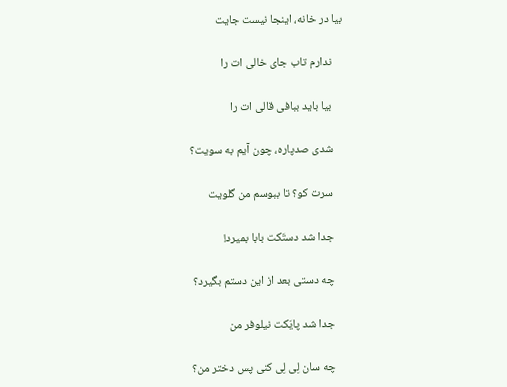بیا در خانه، اینجا نیست جایت

    ندارم تاب جای خالی ات را

    بیا باید ببافی قالی ات را

    شدی صدپاره، چون آیم به سویت؟

    سرت کو؟ تا ببوسم من گلویت

    جدا شد دستَکت بابا بمیرد!

    چه دستی بعد از این دستم بگیرد؟

    جدا شد پایَکت نیلوفر من

    چه سان لِی لِی کنی پس دختر من؟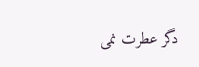دگر عطرت نمی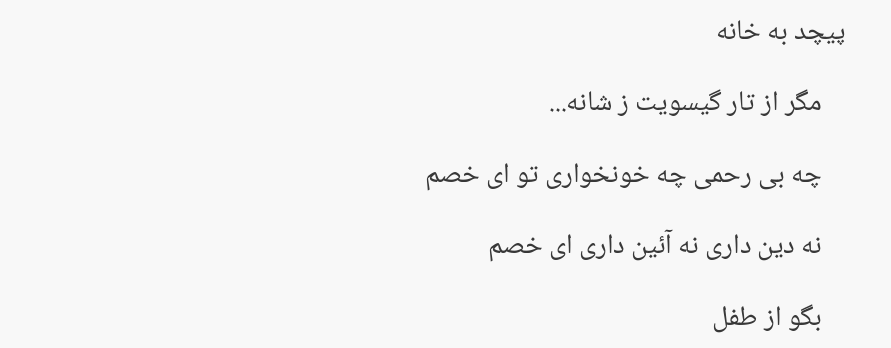پیچد به خانه

    مگر از تار گیسویت ز شانه...

    چه بی رحمی چه خونخواری تو ای خصم

    نه دین داری نه آئین داری ای خصم

    بگو از طفل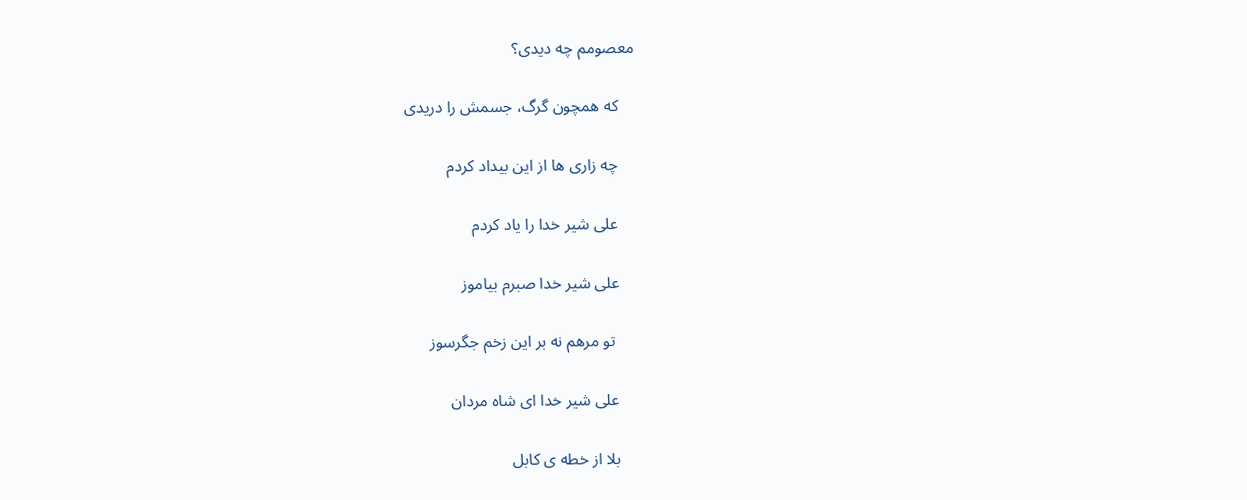معصومم چه دیدی؟

    که همچون گرگ، جسمش را دریدی

    چه زاری ها از این بیداد کردم

    علی شیر خدا را یاد کردم

    علی شیر خدا صبرم بیاموز

     تو مرهم نه بر این زخم جگرسوز

    علی شیر خدا ای شاه مردان

    بلا از خطه ی کابل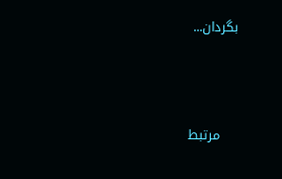بگردان...



    مرتبط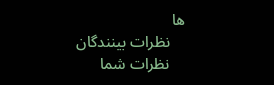ها
    نظرات بینندگان
    نظرات شما